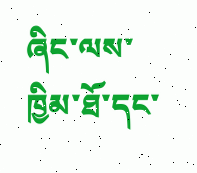ཞིང་ལས་ཁྱིམ་ཐོ་དང་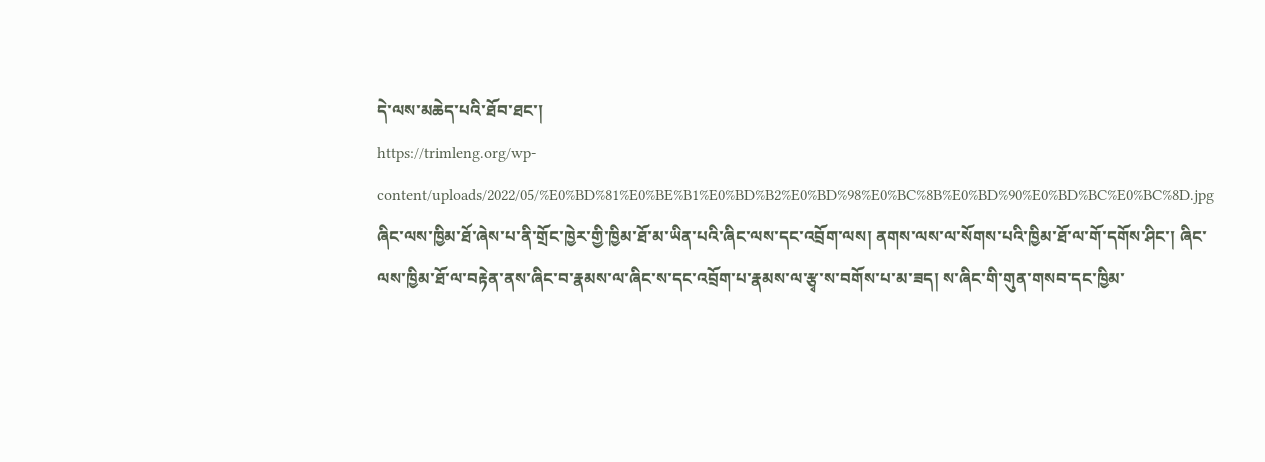དེ་ལས་མཆེད་པའི་ཐོབ་ཐང་།
https://trimleng.org/wp-content/uploads/2022/05/%E0%BD%81%E0%BE%B1%E0%BD%B2%E0%BD%98%E0%BC%8B%E0%BD%90%E0%BD%BC%E0%BC%8D.jpg ཞིང་ལས་ཁྱིམ་ཐོ་ཞེས་པ་ནི་གྲོང་ཁྱེར་གྱི་ཁྱིམ་ཐོ་མ་ཡིན་པའི་ཞིང་ལས་དང་འབྲོག་ལས། ནགས་ལས་ལ་སོགས་པའི་ཁྱིམ་ཐོ་ལ་གོ་དགོས་ཤིང་། ཞིང་ལས་ཁྱིམ་ཐོ་ལ་བརྟེན་ནས་ཞིང་བ་རྣམས་ལ་ཞིང་ས་དང་འབྲོག་པ་རྣམས་ལ་རྩྭ་ས་བགོས་པ་མ་ཟད། ས་ཞིང་གི་གུན་གསབ་དང་ཁྱིམ་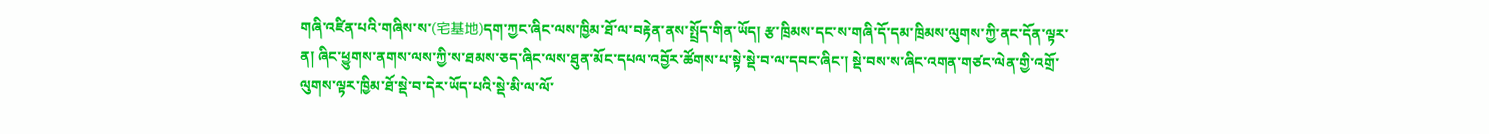གཞི་འཛིན་པའི་གཞིས་ས་(宅基地)དག་ཀྱང་ཞིང་ལས་ཁྱིམ་ཐོ་ལ་བརྟེན་ནས་སྤྲོད་གིན་ཡོད། རྩ་ཁྲིམས་དང་ས་གཞི་དོ་དམ་ཁྲིམས་ལུགས་ཀྱི་ནང་དོན་ལྟར་ན། ཞིང་ཕྱུགས་ནགས་ལས་ཀྱི་ས་ཐམས་ཅད་ཞིང་ལས་ཐུན་མོང་དཔལ་འབྱོར་ཚོགས་པ་སྟེ་སྡེ་བ་ལ་དབང་ཞིང་། སྡེ་བས་ས་ཞིང་འགན་གཙང་ལེན་གྱི་འགྲོ་ལུགས་ལྟར་ཁྱིམ་ཐོ་སྡེ་བ་དེར་ཡོད་པའི་སྡེ་མི་ལ་ལོ་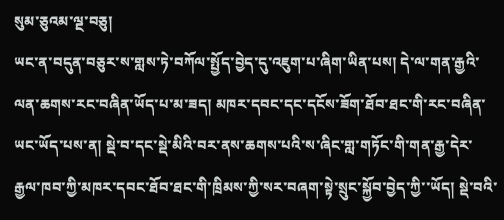སུམ་ཅུའམ་ལྔ་བཅུ།
ཡང་ན་བདུན་བཅུར་ས་གླས་ཏེ་བཀོལ་སྤྱོད་བྱེད་དུ་འཇུག་པ་ཞིག་ཡིན་པས། དེ་ལ་གན་རྒྱའི་ལན་ཆགས་རང་བཞིན་ཡོད་པ་མ་ཟད། མཁར་དབང་དང་དངོས་ཟོག་ཐོབ་ཐང་གི་རང་བཞིན་ཡང་ཡོད་པས་ན། སྡེ་བ་དང་སྡེ་མིའི་བར་ནས་ཆགས་པའི་ས་ཞིང་གླ་གཏོང་གི་གན་རྒྱ་དེར་རྒྱལ་ཁབ་ཀྱི་མཁར་དབང་ཐོབ་ཐང་གི་ཁྲིམས་ཀྱི་སར་བཞག་སྟེ་སྲུང་སྐྱོབ་བྱེད་ཀྱི་་ཡོད། སྡེ་བའི་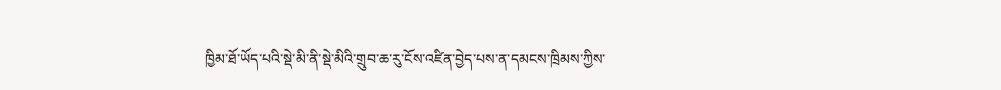ཁྱིམ་ཐོ་ཡོད་པའི་སྡེ་མི་ནི་སྡེ་མིའི་གྲུབ་ཆ་རུ་ངོས་འཛིན་བྱེད་པས་ན་དམངས་ཁྲིམས་ཀྱིས་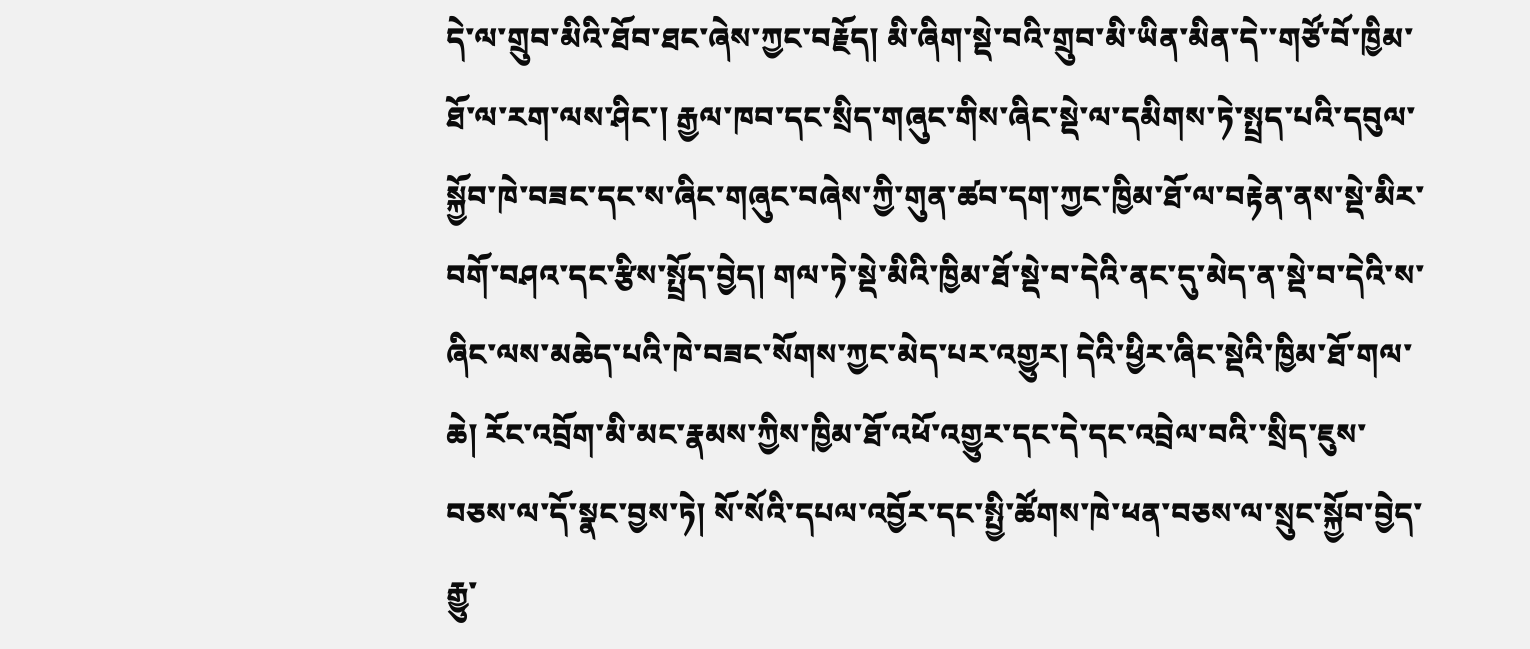དེ་ལ་གྲུབ་མིའི་ཐོབ་ཐང་ཞེས་ཀྱང་བརྗོད། མི་ཞིག་སྡེ་བའི་གྲུབ་མི་ཡིན་མིན་དེ་་གཙོ་བོ་ཁྱིམ་ཐོ་ལ་རག་ལས་ཤིང་། རྒྱལ་ཁབ་དང་སྲིད་གཞུང་གིས་ཞིང་སྡེ་ལ་དམིགས་ཏེ་སྤྲད་པའི་དབུལ་སྐྱོབ་ཁེ་བཟང་དང་ས་ཞིང་གཞུང་བཞེས་ཀྱི་གུན་ཚབ་དག་ཀྱང་ཁྱིམ་ཐོ་ལ་བརྟེན་ནས་སྡེ་མིར་བགོ་བཤའ་དང་རྩིས་སྤྲོད་བྱེད། གལ་ཏེ་སྡེ་མིའི་ཁྱིམ་ཐོ་སྡེ་བ་དེའི་ནང་དུ་མེད་ན་སྡེ་བ་དེའི་ས་ཞིང་ལས་མཆེད་པའི་ཁེ་བཟང་སོགས་ཀྱང་མེད་པར་འགྱུར། དེའི་ཕྱིར་ཞིང་སྡེའི་ཁྱིམ་ཐོ་གལ་ཆེ། རོང་འབྲོག་མི་མང་རྣམས་ཀྱིས་ཁྱིམ་ཐོ་འཕོ་འགྱུར་དང་དེ་དང་འབྲེལ་བའི་་སྲིད་ཇུས་བཅས་ལ་དོ་སྣང་བྱས་ཏེ། སོ་སོའི་དཔལ་འབྱོར་དང་སྤྱི་ཚོགས་ཁེ་ཕན་བཅས་ལ་སྲུང་སྐྱོབ་བྱེད་རྒྱུ་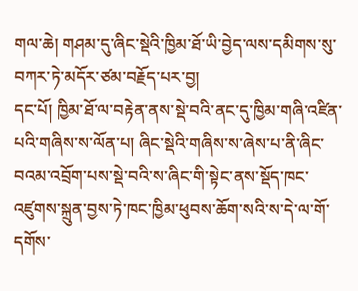གལ་ཆེ། གཤམ་དུ་ཞིང་སྡེའི་ཁྱིམ་ཐོ་ཡི་བྱེད་ལས་དམིགས་སུ་བཀར་ཏེ་མདོར་ཙམ་བརྗོད་པར་བྱ།
དང་པོ། ཁྱིམ་ཐོ་ལ་བརྟེན་ནས་སྡེ་བའི་ནང་དུ་ཁྱིམ་གཞི་འཛིན་པའི་གཞིས་ས་ལོན་པ། ཞིང་སྡེའི་གཞིས་ས་ཞེས་པ་ནི་ཞིང་བའམ་འབྲོག་པས་སྡེ་བའི་ས་ཞིང་གི་སྟེང་ནས་སྡོད་ཁང་འཛུགས་སྐྲུན་བྱས་ཏེ་ཁང་ཁྱིམ་ཕུབས་ཆོག་སའི་ས་དེ་ལ་གོ་དགོས་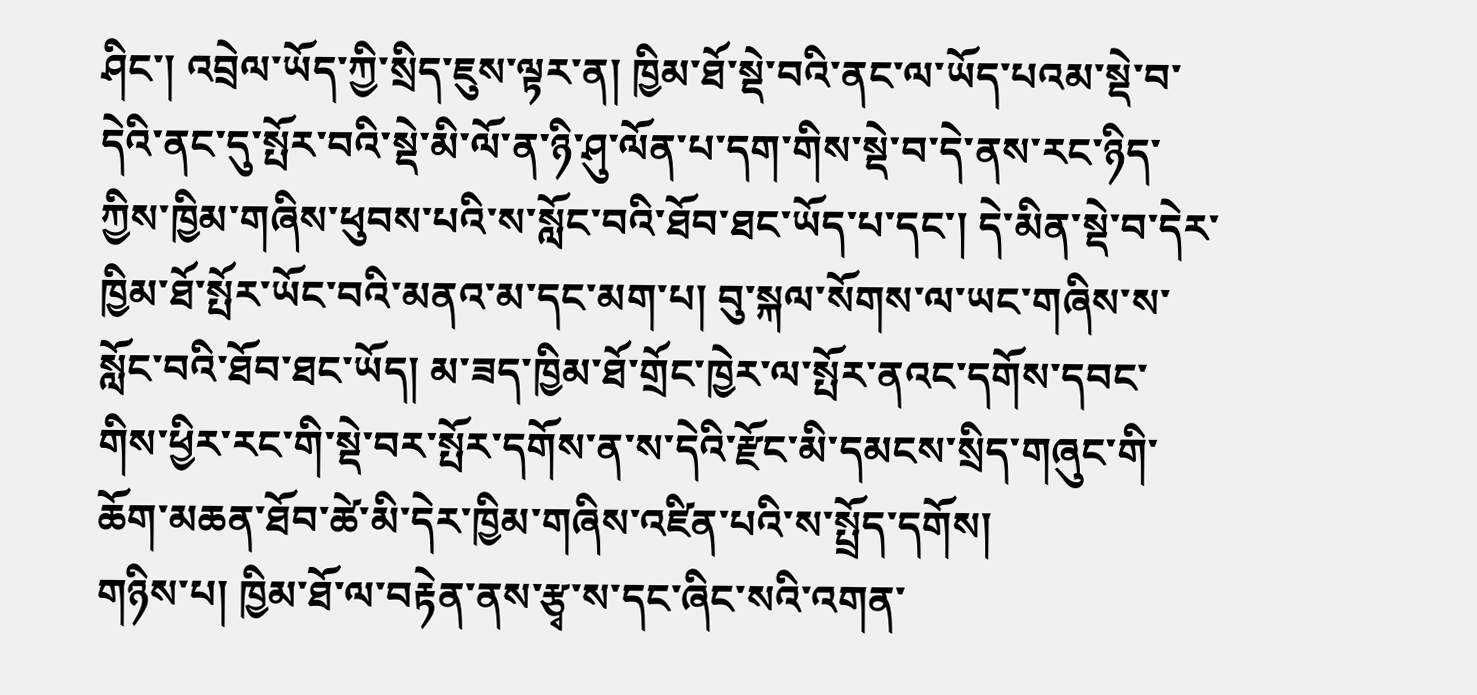ཤིང་། འབྲེལ་ཡོད་ཀྱི་སྲིད་ཇུས་ལྟར་ན། ཁྱིམ་ཐོ་སྡེ་བའི་ནང་ལ་ཡོད་པའམ་སྡེ་བ་དེའི་ནང་དུ་སྤོར་བའི་སྡེ་མི་ལོ་ན་ཉི་ཤུ་ལོན་པ་དག་གིས་སྡེ་བ་དེ་ནས་རང་ཉིད་ཀྱིས་ཁྱིམ་གཞིས་ཕུབས་པའི་ས་སློང་བའི་ཐོབ་ཐང་ཡོད་པ་དང་། དེ་མིན་སྡེ་བ་དེར་ཁྱིམ་ཐོ་སྤོར་ཡོང་བའི་མནའ་མ་དང་མག་པ། བུ་སྐལ་སོགས་ལ་ཡང་གཞིས་ས་སློང་བའི་ཐོབ་ཐང་ཡོད། མ་ཟད་ཁྱིམ་ཐོ་གྲོང་ཁྱེར་ལ་སྤོར་ནའང་དགོས་དབང་གིས་ཕྱིར་རང་གི་སྡེ་བར་སྤོར་དགོས་ན་ས་དེའི་རྫོང་མི་དམངས་སྲིད་གཞུང་གི་ཆོག་མཆན་ཐོབ་ཚེ་མི་དེར་ཁྱིམ་གཞིས་འཛིན་པའི་ས་སྤྲོད་དགོས།
གཉིས་པ། ཁྱིམ་ཐོ་ལ་བརྟེན་ནས་རྩྭ་ས་དང་ཞིང་སའི་འགན་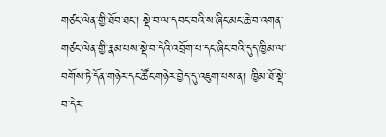གཙང་ལེན་གྱི་ཐོབ་ཐང་། སྡེ་བ་ལ་དབང་བའི་ས་ཞིང་མང་ཆེ་བ་འགན་གཙང་ལེན་གྱི་རྣམ་པས་སྡེ་བ་དེའི་འབྲོག་པ་དང་ཞིང་བའི་དུད་ཁྱིམ་ལ་བགོས་ཏེ་དོན་གཉེར་དང་ཚོང་གཉེར་བྱེད་དུ་འཇུག་པས་ན། ཁྱིམ་ཐོ་སྡེ་བ་དེར་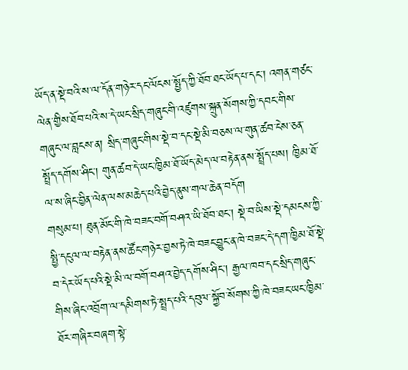ཡོད་ན་སྡེ་བའི་ས་ལ་དོན་གཉེར་དང་ལོངས་སྤྱོད་ཀྱི་ཐོབ་ཐང་ཡོད་པ་དང་། འགན་གཙང་ལེན་གྱིས་ཐོབ་པའི་ས་དེ་ཡང་སྲིད་གཞུང་གི་འཛུགས་སྐྲུན་སོགས་ཀྱི་དབང་གིས་གཞུང་ལ་བླངས་ན། སྲིད་གཞུང་གིས་སྡེ་བ་དང་སྡེ་མི་བཅས་ལ་གུན་ཚབ་ངེས་ཅན་སྤྲོད་དགོས་ཤིང་། གུན་ཚབ་དེ་ཡང་ཁྱིམ་ཐོ་ཡོད་མེད་ལ་བརྟེན་ནས་སྤྲོད་པས། ཁྱིམ་ཐོ་ལ་ས་ཞིང་བྱིན་ལེན་ལས་མཆེད་པའི་བྱེད་ནུས་གལ་ཆེན་བདོག
གསུམ་པ། ཐུན་མོང་གི་ཁེ་བཟང་བགོ་བཤའ་ཡི་ཐོབ་ཐང་། སྡེ་བ་ཡིས་སྡེ་དམངས་ཀྱི་སྤྱི་དངུལ་ལ་བརྟེན་ནས་ཚོང་གཉེར་བྱས་ཏེ་ཁེ་བཟང་བྱུང་ན་ཁེ་བཟང་དེ་དག་ཁྱིམ་ཐོ་སྡེ་བ་དེར་ཡོད་པའི་སྡེ་མི་ལ་བགོ་བཤའ་བྱེད་དགོས་ཤིང་། རྒྱལ་ཁབ་དང་སྲིད་གཞུང་གིས་ཞིང་འབྲོག་ལ་དམིགས་ཏེ་སྤྲད་པའི་དབུལ་སྐྱོབ་སོགས་ཀྱི་ཁེ་བཟང་ཡང་ཁྱིམ་ཐོར་གཞིར་བཞག་སྟེ་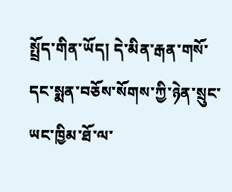སྤྲོད་གིན་ཡོད། དེ་མིན་རྒན་གསོ་དང་སྨན་བཅོས་སོགས་ཀྱི་ཉེན་སྲུང་ཡང་ཁྱིམ་ཐོ་ལ་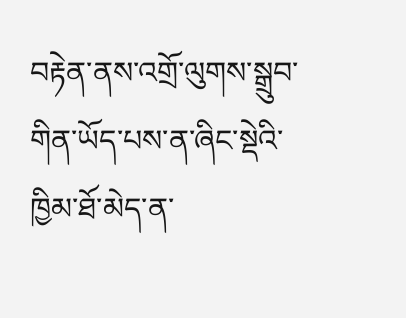བརྟེན་ནས་འགྲོ་ལུགས་སྒྲུབ་གིན་ཡོད་པས་ན་ཞིང་སྡེའི་ཁྱིམ་ཐོ་མེད་ན་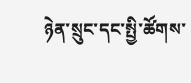ཉེན་སྲུང་དང་སྤྱི་ཚོགས་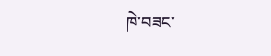ཁེ་བཟང་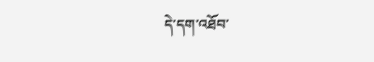དེ་དག་འཐོབ་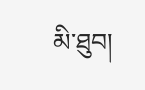མི་ཐུབ།